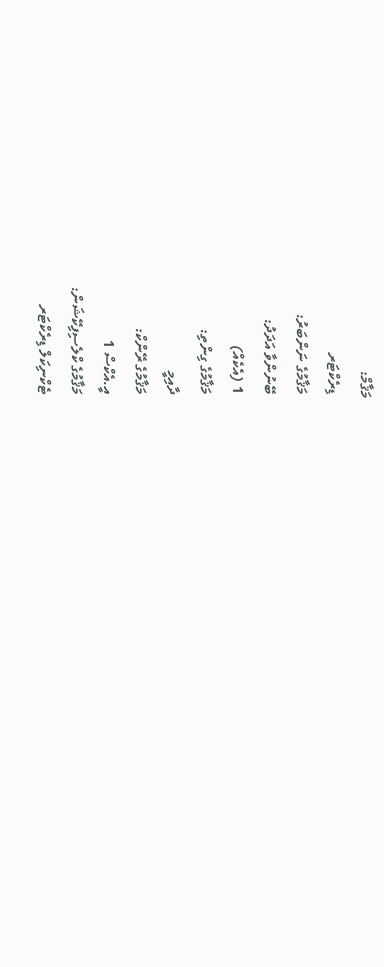މަޤާމް:
 ޑިރެކްޓަރ
 މަޤާމުގެ ނަންބަރު:
 ބޭނުންވާ އަދަދު:
 1 (އެކެއް)
 މަޤާމުގެ ގިންތި:
 ދާއިމީ
 މަޤާމުގެ ރޭންކް:
 އީ.އެކްސް 1
 މަޤާމުގެ ކްލެސިފިކޭޝަން:
 ޓެކްނިކަލް ޑިރެކްޓަރ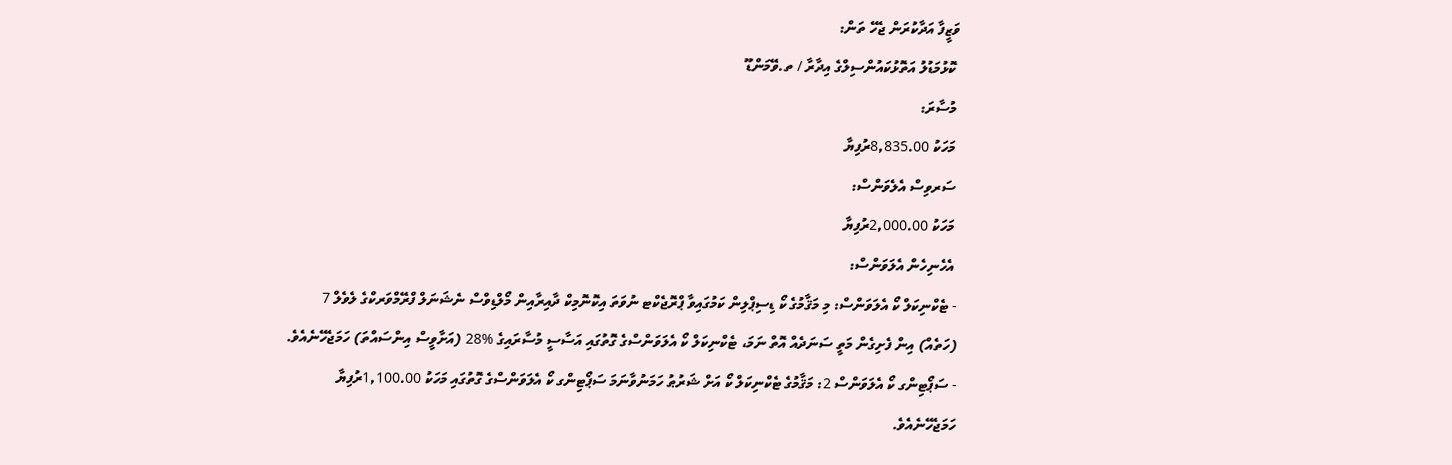ވަޒީފާ އަދާކުރަން ޖެހޭ ތަން:
 ކޮޅުމަޑުލު އަތޮޅުކައުންސިލްގެ އިދާރާ / ތ.ވޭމަންޑޫ
 މުސާރަ:
 މަހަކު 8,835.00ރުފިޔާ
 ސަރވިސް އެލެވަންސް:
 މަހަކު 2,000.00ރުފިޔާ
 އެހެނިހެން އެލަވަންސް:
- ޓެކްނިކަލް ކޯ އެލަވަންސް: މި މަޤާމުގެ ކޯ ޑިސިޕްލިން ކަމުގައިވާ ޕްރޮޖެކްޓ ނުވަތަ އިކޮނޮމިކް ދާއިރާއިން މޯލްޑިވްސް ނެޝަނަލް ފްރޭމްވަރކްގެ ލެވެލް 7 (ހަތެއް) އިން ފެށިގެން މަތީ ސަނަދެއް އޮތް ނަމަ، ޓެކްނިކަލް ކޯ އެލަވަންސްގެ ގޮތުގައި އަސާސީ މުސާރައިގެ %28 (އަށާވީސް އިންސައްތަ) ހަމަޖެހޭނެއެވެ.
- ސަޕޯޓިންގ ކޯ އެލަވަންސް 2: މަޤާމުގެ ޓެކްނިކަލް ކޯ އަށް ޝަރުޠު ހަމަނުވާނަމަ ސަޕޯޓިންގ ކޯ އެލަވަންސްގެ ގޮތުގައި މަހަކު 1,100.00ރުފިޔާ ހަމަޖެހޭނެއެވެ.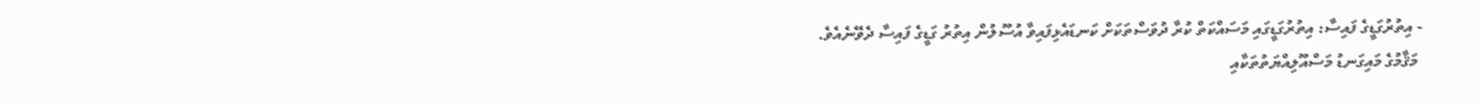- އިތުރުގަޑީގެ ފައިސާ: އިތުރުގަޑީގައި މަސައްކަތް ކުރާ ދުވަސްތަކަށް ކަނޑައެޅިފައިވާ އުސޫލުން އިތުރު ގަޑީގެ ފައިސާ ދެވޭނެއެވެ.
 މަޤާމުގެ މައިގަނޑު މަސްއޫލިއްޔަތުތަކާއި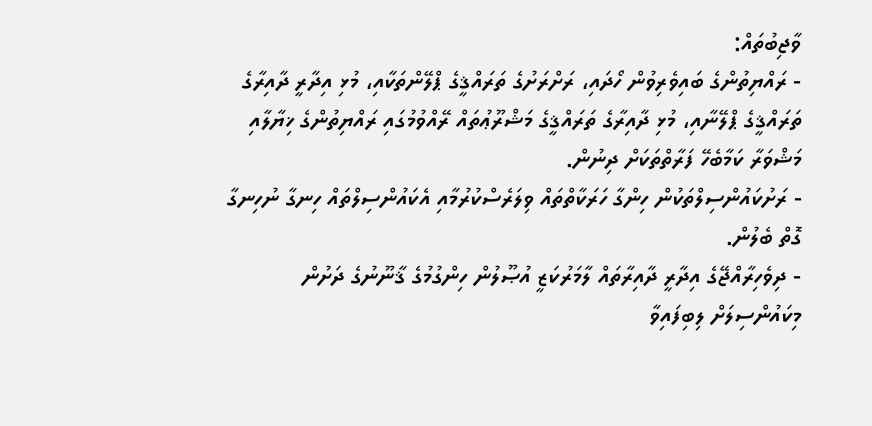ވާޖިބުތައް:
- ރައްޔިތުންގެ ބައިވެރިވުން ހޯދައި، ރަށްރަށުގެ ތަރައްޤީގެ ޕްލޭންތަކާއި، މުޅި އިދާރީ ދާއިރާގެ ތަރައްޤީގެ ޕްލޭނާއި، މުޅި ދާއިރާގެ ތަރައްޤީގެ މަޝްރޫޢުތައް ރޭއްވުމުގައި ރައްޔިތުންގެ ޚިޔާލާއި މަޝްވަރާ ކަމާބެހޭ ފަރާތްތަކަށް ދިނުން.
- ރަށުކައުންސިލްތަކުން ހިންގާ ހަރަކާތްތައް ވިލަރެސްކުރުމާއި އެކައުންސިލްތައް ހިނގާ ނުހިނގާ ގޮތް ބެލުން.
- ދިވެހިރާއްޖޭގެ އިދާރީ ދާއިރާތައް ލާމަރުކަޒީ އުޞޫލުން ހިންގުމުގެ ޤާނޫނުގެ ދަށުން މިކައުންސިލަށް ލިބިފައިވާ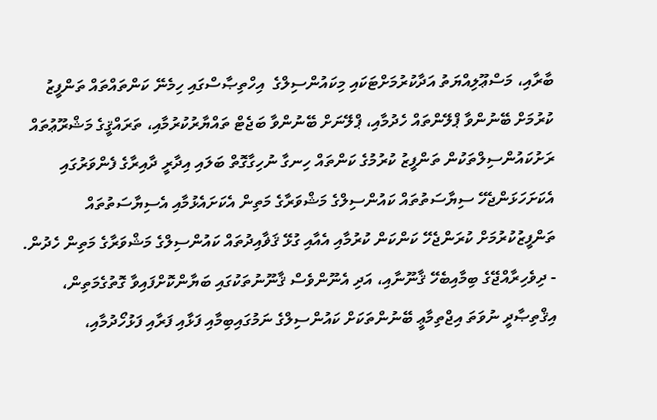ބާރާއި، މަސްޢޫލިއްޔަތު އަދާކުރުމަށްޓަކައި މިކައުންސިލްގެ  އިހްތިޞާސްގައި ހިމެނޭ ކަންތައްތައް ތަންފީޒު ކުރުމަށް ބޭނުންވާ ޕްލޭންތައް ހެދުމާއި، ޕްލޭނަށް ބޭނުންވާ ބަޖެޓް ތައްޔާރުކުރުމާއި، ތަރައްޤީގެ މަޝްރޫޢުތައް ރަށުކައުންސިލްތަކުން ތަންފީޒު ކުރުމުގެ ކަންތައް ހިނގާ ނުހިގާގޮތް ބަލައި އިދާރީ ދާއިރާގެ ފެންވަރުގައި އެކަށަހަޅަންޖެހޭ ސިޔާސަތުތައް ކައުންސިލްގެ މަޝްވަރާގެ މަތިން އެކަށައެޅުމާއި އެސިޔާސަތުތައް ތަންފީޒުކުރުމަށް ކުރަންޖެހޭ ކަންކަން ކުރުމާއި އެއާއި ގުޅޭ ޤަޥާއިދުތައް ކައުންސިލްގެ މަޝްވަރާގެ މަތިން ހެދުން.
- ދިވެހިރާއްޖޭގެ ބިމާއިބެހޭ ޤާނޫނާއި، އަދި އެނޫންވެސް ޤާނޫނުތަކުގައި ބަޔާންކޮށްފައިވާ ގޮތުގެމަތިން، އިޤްތިޞާދީ ނުވަތަ އިޖްތިމާޢީ ބޭނުންތަކަށް ކައުންސިލްގެ ނަމުގައިބިމާއި ފަޅާއި ފަރާއި ފަޅުހޯދުމާއި،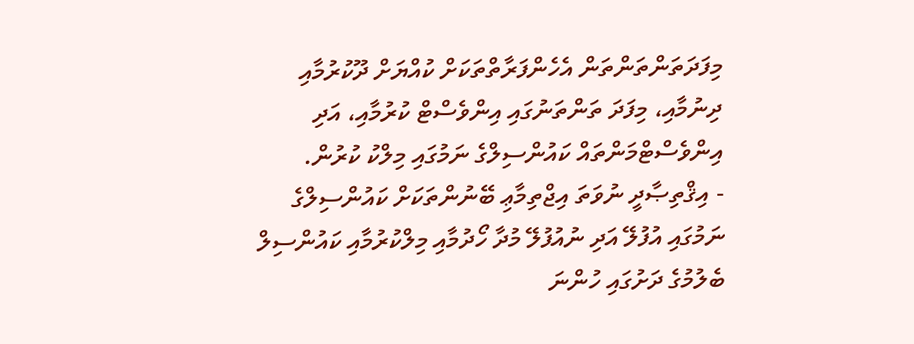މިފަދަތަންތަންތަން އެހެންފަރާތްތަކަށް ކުއްޔަށް ދޫކުރުމާއި ދިނުމާއި، މިފަދަ ތަންތަނުގައި އިންވެސްޓް ކުރުމާއި، އަދި އިންވެސްޓްމަންތައް ކައުންސިލްގެ ނަމުގައި މިލްކު ކުރުން.
- އިޤްތިޞާދީ ނުވަތަ އިޖްތިމާޢި ބޭނުންތަކަށް ކައުންސިލްގެ ނަމުގައި އުފުލޭ އަދި ނުއުފުލޭ މުދާ ހޯދުމާއި މިލްކުރުމާއި ކައުންސިލް ބެލުމުގެ ދަށުގައި ހުންނަ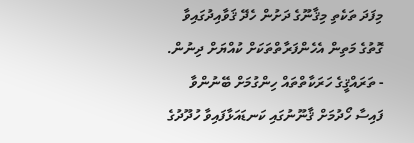މިފަދަ ތަކެތި މިޤާނޫގެ ދަށުން ހެދޭ ޤަވާއިދުގައިވާ ގޮތުގެ މަތިން އެހެންފަރާތްތަކަށް ކުއްޔަށް ދިނުން.
- ތަރައްޤީގެ ހަރަކާތްތައް ހިންގުމަށް ބޭނުންވާ ފައިސާ ހޯދުމަށް ޤާނޫނުގައި ކަނޑައަޅާފައިވާ ހުދޫދުގެ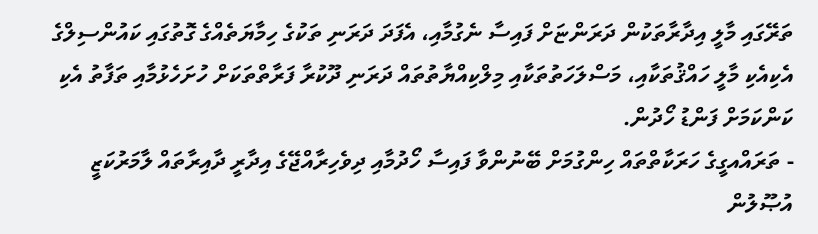ތަރޭގައި މާލީ އިދާރާތަކުން ދަރަންޏަށް ފައިސާ ނެގުމާއި، އެފަދަ ދަރަނި ތަކުގެ ހިމާޔަތެއްގެ ގޮތުގައި ކައުންސިލްގެ އެކިއެކި މާލީ ހައްޤުތަކާއި، މަސްލަހަތުތަކާއި މިލްކިއްޔާތުތައް ދަރަނި ދޫކުރާ ފަރާތްތަކަށް ހުށަހެޅުމާއި ތަފާތު އެކި ކަންކަމަށް ފަންޑު ހޯދުން.
- ތަރައްއގީގެ ހަރަކާތްތައް ހިންގުމަށް ބޭނުންވާ ފައިސާ ހޯދުމާއި ދިވެހިރާއްޖޭގެ އިދާރީ ދާއިރާތައް ލާމަރުކަޒީ އުޞޫލުން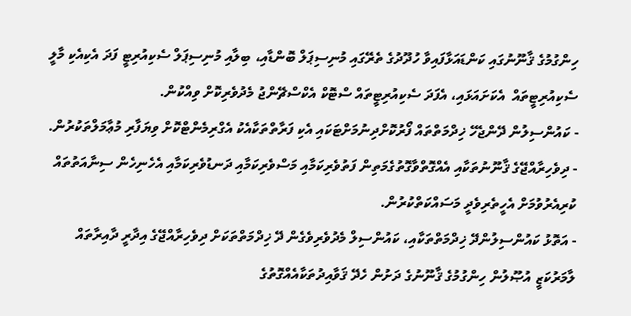ހިންގުމުގެ ޤާނޫނުގައި ކަންޑައަޅާފައިވާ ހުދޫދުގެ ތެރޭގައި މުނިސިޕަލް ބޮންޑާއި، ބިލާއި މުނިސިޕަލް ސެކިއުރިޓީ ފަދަ އެކިއެކި މާލީ ސެކިއުރިޓީތައް  އެކަށައަޅައި، އެފަދަ ސެކިއުރިޓީތައް ސްޓޮކް އެކްސްޗޭންޖު މެދުވެރިކޮށް ވިއްކުން.
- ކައުންސިލުން ދޭންޖެހޭ ޚިދްމަތްތައް ފޯރުކޮށްދިނުމަށްޓަކައި އެކި ފަރާތްތަކާއެކު އެގްރިމެންޓްކޮށް ވިޔަފާރި މުޢާމަލްތަކުރުން.
- ދިވެހިރާއްޖޭގެ ޤާނޫނުތަކާއި އެއްގޮތްވާގޮތުގެމަތިން ފަތުވެރިކަމާއި މަސްވެރިކަމާއި ދަނޑުވެރިކަމާއި އެހެނިހެން ސިނާއަތުތައް ކުރިއެރުވުމަށް އެހީތެރިވެދީ މަސައްކަތްކުރުން.
- އަތޮޅު ކައުންސިލުންދޭ ޚިދްމަތްތަކާއި، ކައުންސިލް މެދުވެރިވެގެން ދޭ ޚިދްމަތްތަކަށް ދިވެހިރާއްޖޭގެ އިދާރީ ދާއިރާތައް ލާމަރުކަޒީ އުޞޫލުން ހިންގުމުގެ ޤާނޫނުގެ ދަށުން ހެދޭ ޤަވާއިދުތަކާއެއްގޮތުގެ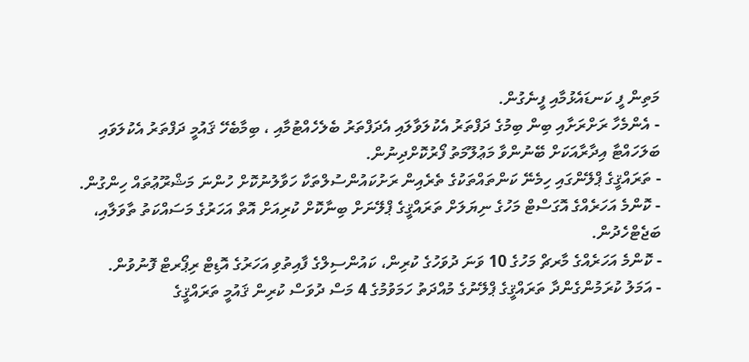މަތިން ފީ ކަނޑައެޅުމާއި ފީނެގުން.
- އެންމެހާ ރަށްރަށާއި ބިން ބިމުގެ ދަފްތަރު އެކުލަވާލައި އެދަފްތަރު ބެލެހެއްޓުމާއި ، ބިމާބެހޭ ޤައުމީ ދަފްތަރު އެކުލަވައި ބަލަހައްޓާ އިދާރާއަކަށް ބޭނުންވާ މަޢުލޫމަތު ފޯރުކޮށްދިނުން.
- ތަރައްޤީގެ ޕްލޭންގައި ހިމެނޭ ކަންތައްތަކުގެ ތެރެއިން ރަށުކައުންސުލްތަކާ ހަވާލުނުކޮށް ހުންނަ މަޝްރޫޢުތައް ހިންގުން.
- ކޮންމެ އަހަރެއްގެ އޮގަސްޓް މަހުގެ ނިޔަލަށް ތަރައްޤީގެ ޕްލޭނަށް ބިނާކޮށް ކުރިއަށް އޮތް އަހަރުގެ މަސައްކަތު ތާވަލާއި، ބަޖެޓްހެދުން.
- ކޮންމެ އަހަރެއްގެ މާރޗް މަހުގެ 10 ވަނަ ދުވަހުގެ ކުރިން، ކައުންސިލްގެ ފާއިތުވި އަހަރުގެ އޮޑިޓް ރިޕޯރޓް ފޮނުވުން.
- އަމަލު ކުރަމުންގެންދާ ތަރައްޤީގެ ޕްލޭނުގެ މުއްދަތު ހަމަވުމުގެ 4 މަސް ދުވަސް ކުރިން ޤައުމީ ތަރައްޤީގެ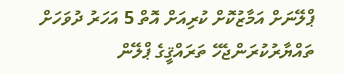ޕްލޭނަށް އަމާޒުކޮށް ކުރިއަށް އޮތް 5 އަހަރު ދުވަހަށް ތައްޔާރުކުރަންޖެހޭ ތަރައްޤީގެ ޕްލޭން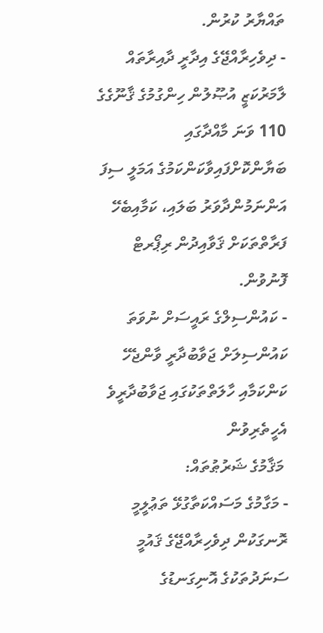ތައްޔާރު ކުރުން.
- ދިވެހިރާއްޖޭގެ އިދާރީ ދާއިރާތައް ލާމަރުކަޒީ އުޞޫލުން ހިންގުމުގެ ޤާނޫގެގެ 110 ވަނަ މާއްދާގައި ބަޔާންކޮށްފައިވާކަންކަމުގެ އަމަލީ ސިފަ އަންނަމުންދާވަރު ބަލައި، ކަމާއިބެހޭ ފަރާތްތަކަށް ޤަވާއިދުން ރިޕޯރޓް ފޮނުވުން.
- ކައުންސިލްގެ ރައީސަށް ނުވަތަ ކައުންސިލަށް ޖަވާބުދާރީ ވާންޖެހޭ ކަންކަމާއި ހާލަތްތަކުގައި ޖަވާބުދާރީވެ އެހީތެރިވުން
 މަޤާމުގެ ޝަރުޠުތައް:
- މަގާމުގެ މަސައްކަތާގުޅޭ ތަޢުލީމީ ރޮނގަކުން ދިވެހިރާއްޖޭގެ ޤައުމީ ސަނަދުތަކުގެ އޮނިގަނޑުގެ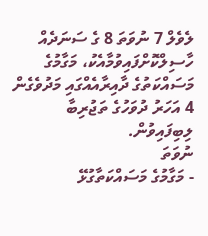ލެވެލް 7 ނުވަތަ 8 ގެ ސަނަދެއް ހާސިލްކޮށްފައިވުމާއެކު، މަގާމުގެ މަސައްކަތުގެ ދާއިރާއެއްގައި މަދުވެގެން 4 އަހަރު ދުވަހުގެ ތަޖުރިބާ ލިބިފައިވުން.
ނުވަތަ
- މަގާމުގެ މަސައްކަތާގުޅޭ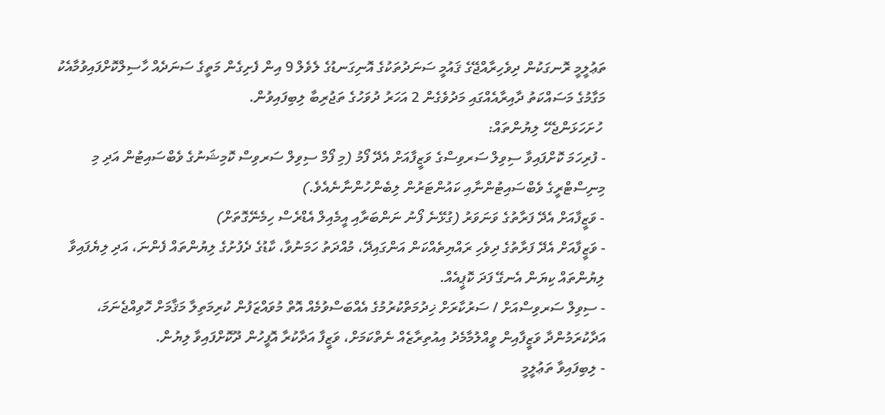ތަޢުލީމީ ރޮނގަކުން ދިވެހިރާއްޖޭގެ ޤައުމީ ސަނަދުތަކުގެ އޮނިގަނޑުގެ ލެވެލް 9 އިން ފެށިގެން މަތީގެ ސަނަދެއް ހާސިލްކޮށްފައިވުމާއެކު މަގާމުގެ މަސައްކަތު ދާއިރާއެއްގައި މަދުވެގެން 2 އަހަރު ދުވަހުގެ ތަޖުރިބާ ލިބިފައިވުން.
 ހުށަހަޅަންޖެހޭ ލިޔުންތައް:
- ފުރިހަމަ ކޮށްފައިވާ ސިވިލް ސަރވިސްގެ ވަޒީފާއަށް އެދޭ ފޯމު (މި ފޯމް ސިވިލް ސަރވިސް ކޮމިޝަނުގެ ވެބްސައިޓުން އަދި މި މިނިސްޓްރީގެ ވެބްސައިޓުންނާއި ކައުންޓަރުން ލިބެންހުންނާނެއެވެ.)
- ވަޒީފާއަށް އެދޭ ފަރާތުގެ ވަނަވަރު (ގުޅޭނެ ފޯނު ނަންބަރާއި އީމެއިލް އެޑްރެސް ހިމެނޭގޮތަށް)
- ވަޒީފާއަށް އެދޭ ފަރާތުގެ ދިވެހި ރައްޔިތެއްކަން އަންގައިދޭ، މުއްދަތު ހަމަނުވާ، ކާޑުގެ ދެފުށުގެ ލިޔުންތައް ފެންނަ، އަދި ލިޔެފައިވާ ލިޔުންތައް ކިޔަން އެނގޭ ފަދަ ކޮޕީއެއް.
- ސިވިލް ސަރވިސްއަށް / ސަރުކާރަށް ޚިދުމަތްކުރުމުގެ އެއްބަސްވުމެއް އޮތް މުވައްޒަފުން ކުރިމަތިލާ މަޤާމަށް ހޮވިއްޖެނަމަ، އަދާކުރަމުންދާ ވަޒީފާއިން ވީއްލުމާމެދު އިއުތިރާޒެއް ނެތްކަމަށް، ވަޒީފާ އަދާކުރާ އޮފީހުން ދޫކޮށްފައިވާ ލިޔުން.
- ލިބިފައިވާ ތަޢުލީމީ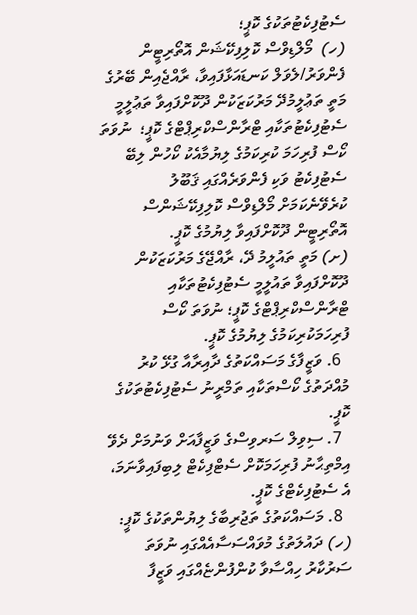ސެޓުފިކެޓުތަކުގެ ކޮޕީ؛
(ހ)  މޯލްޑިވްސް ކޮލިފިކޭޝަން އޮތޯރިޓީން ފެންވަރު/ލެވަލް ކަނޑައަޅާފައިވާ، ރާއްޖެއިން ބޭރުގެ މަތީ ތަޢުލީމުދޭ މަރުކަޒަކުން ދޫކޮށްފައިވާ ތަޢުލީމީ ސެޓުފިކެޓުތަކާއި ޓްރާންސްކްރިޕްޓްގެ ކޮޕީ؛  ނުވަތަ ކޯސް ފުރިހަމަ ކުރިކަމުގެ ލިޔުމާއެކު ކޯހުން ލިބޭ ސެޓުފިކެޓު ވަކި ފެންވަރެއްގައި ޤަބޫލު ކުރެވޭނެކަމަށް މޯލްޑިވްސް ކޮލިފިކޭޝަންސް އޮތޯރިޓީން ދޫކޮށްފައިވާ ލިޔުމުގެ ކޮޕީ.
(ށ) މަތީ ތައުލީމު ދޭ، ރާއްޖޭގެ މަރުކަޒަކުން ދޫކޮށްފައިވާ ތައުލީމީ ސެޓުފިކެޓުތަކާއި ޓްރާންސްކްރިޕްޓްގެ ކޮޕީ؛ ނުވަތަ ކޯސް ފުރިހަމަކުރިކަމުގެ ލިޔުމުގެ ކޮޕީ.
  6. ވަޒީފާގެ މަސައްކަތުގެ ދާއިރާއާ ގުޅޭ ކުރު މުއްދަތުގެ ކޯސްތަކާއި ތަމްރީނު ސެޓުފިކެޓުތަކުގެ ކޮޕީ.
  7. ސިވިލް ސަރވިސްގެ ވަޒީފާއަށް ވަނުމަށް ދެވޭ އިމްތިޙާނު ފުރިހަމަކޮށް ސެޓްފިކެޓް ލިބިފައިވާނަމަ، އެ ސެޓުފިކެޓްގެ ކޮޕީ.
  8. މަސައްކަތުގެ ތަޖުރިބާގެ ލިޔުންތަކުގެ ކޮޕީ:
(ހ) ދައުލަތުގެ މުވައްސަސާއެއްގައި ނުވަތަ ސަރުކާރު ހިއްސާވާ ކުންފުންޏެއްގައި ވަޒީފާ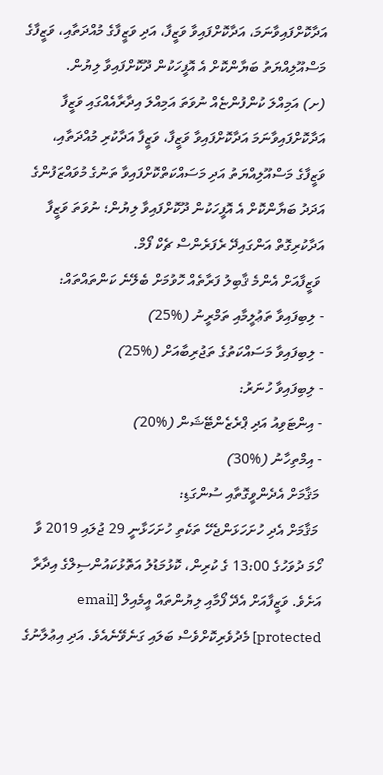އަދާކޮށްފައިވާނަމަ، އަދާކޮށްފައިވާ ވަޒީފާ، އަދި ވަޒީފާގެ މުއްދަތާއި، ވަޒީފާގެ މަސްއޫލިއްޔަތު ބަޔާންކޮށް އެ އޮފީހަކުން ދޫކޮށްފައިވާ ލިޔުން.
(ށ) އަމިއްލަ ކުންފުންޏެއް ނުވަތަ އަމިއްލަ އިދާރާއެއްގައި ވަޒީފާ އަދާކޮށްފައިވާނަމަ އަދާކޮށްފައިވާ ވަޒީފާ، ވަޒީފާ އަދާކުރި މުއްދަތާއި، ވަޒީފާގެ މަސްއޫލިއްޔަތު އަދި މަސައްކަތްކޮށްފައިވާ ތަނުގެ މުވައްޒަފުންގެ އަދަދު ބަޔާންކޮށް އެ އޮފީހަކުން ދޫކޮށްފައިވާ ލިޔުން؛ ނުވަތަ ވަޒީފާ އަދާކުރިގޮތް އަންގައިދޭ ރެފަރެންސް ޗެކް ފޯމް.
 ވަޒީފާއަށް އެންމެ ޤާބިލު ފަރާތެއް ހޮވުމަށް ބެލޭނެ ކަންތައްތައް:
- ލިބިފައިވާ ތަޢުލީމާއި ތަމްރީނު (%25)
- ލިބިފައިވާ މަސައްކަތުގެ ތަޖުރިބާއަށް (%25)
- ލިބިފައިވާ ހުނަރު:
- އިންޓަވިއު އަދި ޕްރެޒެންޓޭޝަން (%20)
- އިމްތިހާނު (%30)
 މަޤާމަށް އެދެންވީގޮތާއި ސުންގަޑި:
 މަޤާމަށް އެދި ހުށަހަޅަންޖެހޭ ތަކެތި ހުށަހަޅާނީ 29 ޖުލައި 2019 ވާ ހޯމަ ދުވަހުގެ 13:00 ގެ ކުރިން، ކޮޅުމަޑުލު އަތޮޅުކައުންސިލްގެ އިދާރާ އަށެވެ. ވަޒީފާއަށް އެދޭ ފޯމާއި ލިޔުންތައް އީމެއިލް [email protected] މެދުވެރިކޮށްވެސް ބަލައި ގަނެވޭނެއެވެ. އަދި އިޢުލާނުގެ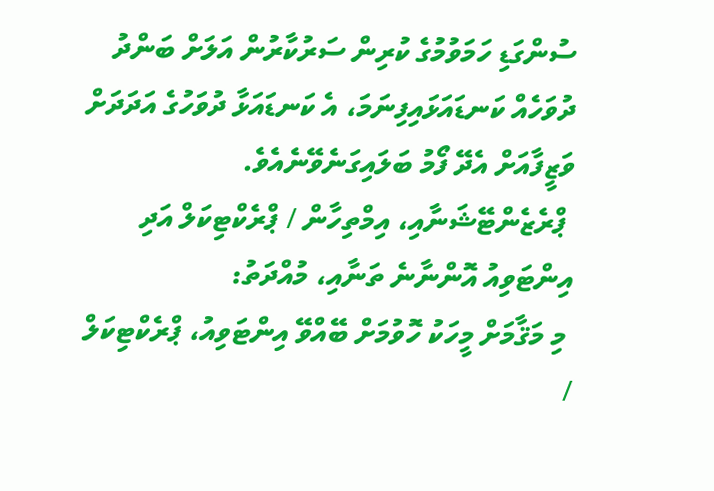ސުންގަޑި ހަމަވުމުގެ ކުރިން ސަރުކާރުން އަލަށް ބަންދު ދުވަހެއް ކަނޑައަޅައިފިނަމަ، އެ ކަނޑައަޅާ ދުވަހުގެ އަދަދަށް ވަޒީފާއަށް އެދޭ ފޯމު ބަލައިގަނެވޭނެއެވެ.
 ޕްރެޒެންޓޭޝަނާއި، އިމްތިހާން / ޕްރެކްޓިކަލް އަދި އިންޓަވިއު އޮންނާނެ ތަނާއި، މުއްދަތު:
 މި މަޤާމަށް މީހަކު ހޮވުމަށް ބޭއްވޭ އިންޓަވިއު، ޕްރެކްޓިކަލް /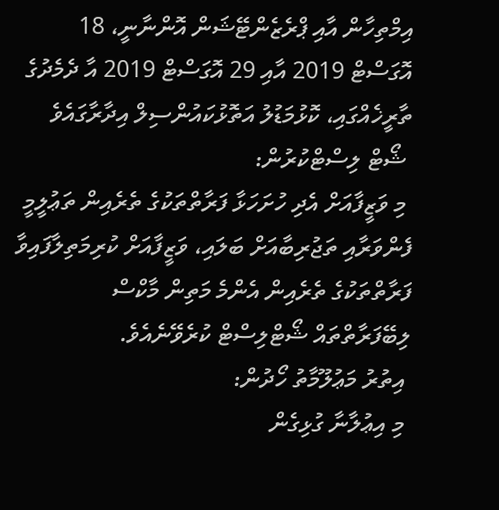އިމްތިހާން އާއި ޕްރެޒެންޓޭޝަން އޮންނާނީ، 18 އޮގަސްޓް 2019 އާއި 29 އޮގަސްޓް 2019 އާ ދެމެދުގެ ތާރީޚެއްގައި، ކޮޅުމަޑުލު އަތޮޅުކައުންސިލް އިދާރާގައެވެ
 ޝޯޓް ލިސްޓްކުރުން:
 މި ވަޒީފާއަށް އެދި ހުށަހަޅާ ފަރާތްތަކުގެ ތެރެއިން ތަޢުލީމީ ފެންވަރާއި ތަޖުރިބާއަށް ބަލައި، ވަޒީފާއަށް ކުރިމަތިލާފައިވާ ފަރާތްތަކުގެ ތެރެއިން އެންމެ މަތިން މާކްސް ލިބޭފަރާތްތައް ޝޯޓްލިސްޓް ކުރެވޭނެއެވެ.
 އިތުރު މަޢުލޫމާތު ހޯދުން:
 މި އިޢުލާނާ ގުޅިގެން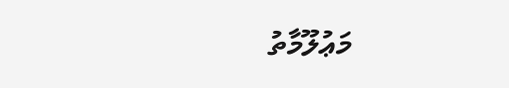މަޢުލޫމާތު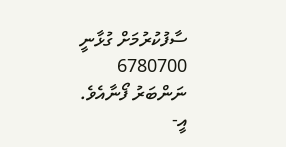ސާފުކުރުމަށް ގުޅާނީ 6780700 ނަންބަރު ފޯނާއެވެ. އީ-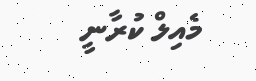މެއިލް ކުރާނީ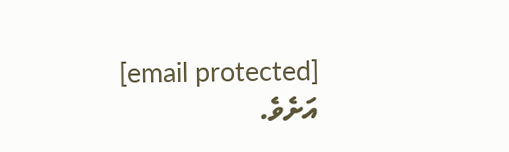[email protected] އަށެވެ.